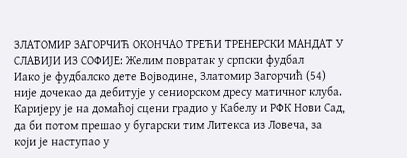ЗЛАТОМИР ЗАГОРЧИЋ ОКОНЧАО ТРЕЋИ ТРЕНЕРСКИ МАНДАТ У СЛАВИЈИ ИЗ СОФИЈЕ: Желим повратак у српски фудбал
Иако је фудбалско дете Војводине, Златомир Загорчић (54) није дочекао да дебитује у сениорском дресу матичног клуба.
Каријеру је на домаћој сцени градио у Кабелу и РФК Нови Сад, да би потом прешао у бугарски тим Литекса из Ловеча, за који је наступао у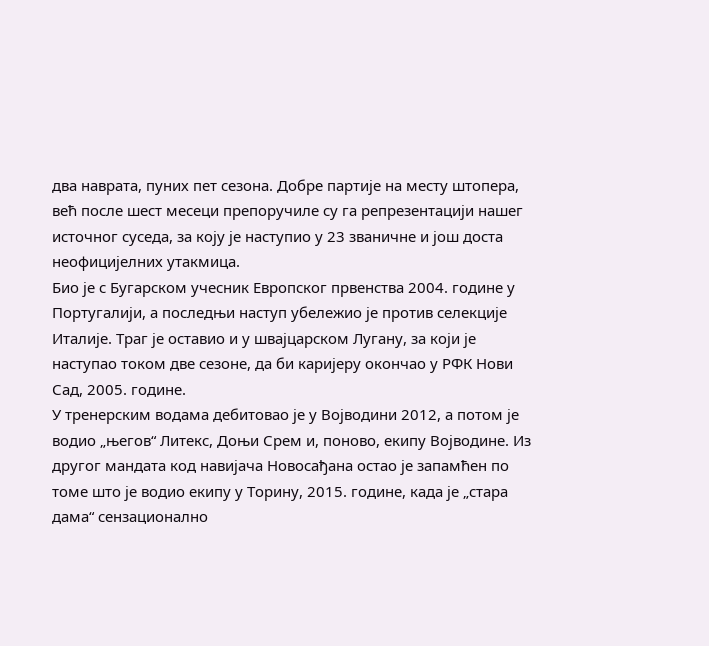два наврата, пуних пет сезона. Добре партије на месту штопера, већ после шест месеци препоручиле су га репрезентацији нашег источног суседа, за коју је наступио у 23 званичне и још доста неофицијелних утакмица.
Био је с Бугарском учесник Европског првенства 2004. године у Португалији, а последњи наступ убележио је против селекције Италије. Траг је оставио и у швајцарском Лугану, за који је наступао током две сезоне, да би каријеру окончао у РФК Нови Сад, 2005. године.
У тренерским водама дебитовао је у Војводини 2012, а потом је водио „његов“ Литекс, Доњи Срем и, поново, екипу Војводине. Из другог мандата код навијача Новосађана остао је запамћен по томе што је водио екипу у Торину, 2015. године, када је „стара дама“ сензационално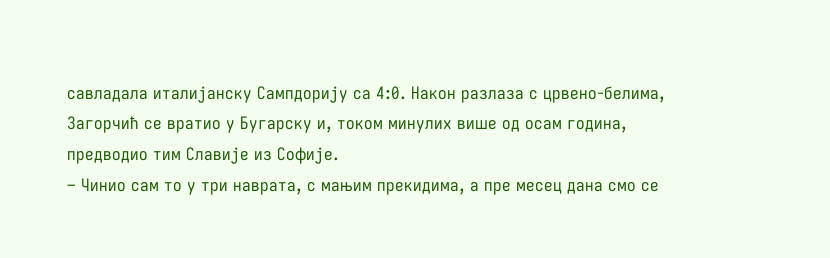савладала италијанску Сампдорију са 4:0. Након разлаза с црвено-белима, Загорчић се вратио у Бугарску и, током минулих више од осам година, предводио тим Славије из Софије.
– Чинио сам то у три наврата, с мањим прекидима, а пре месец дана смо се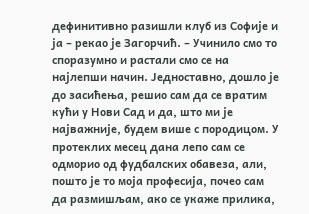дефинитивно разишли клуб из Софије и ја – рекао је Загорчић. – Учинило смо то споразумно и растали смо се на најлепши начин. Једноставно, дошло је до засићења, решио сам да се вратим кући у Нови Сад и да, што ми је најважније, будем више с породицом. У протеклих месец дана лепо сам се одморио од фудбалских обавеза, али, пошто је то моја професија, почео сам да размишљам, ако се укаже прилика,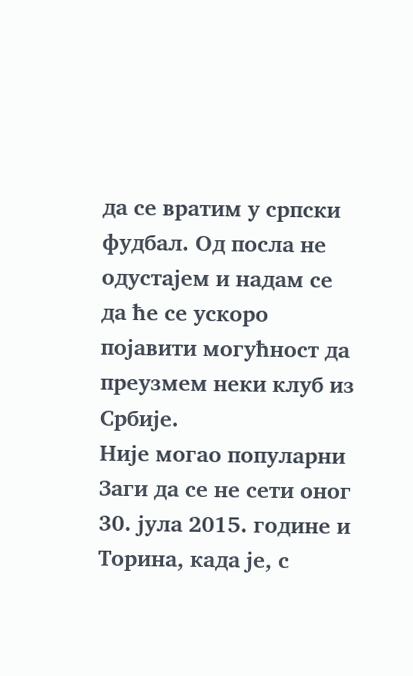да се вратим у српски фудбал. Од посла не одустајем и надам се да ће се ускоро појавити могућност да преузмем неки клуб из Србије.
Није могао популарни Заги да се не сети оног 30. јула 2015. године и Торина, када је, с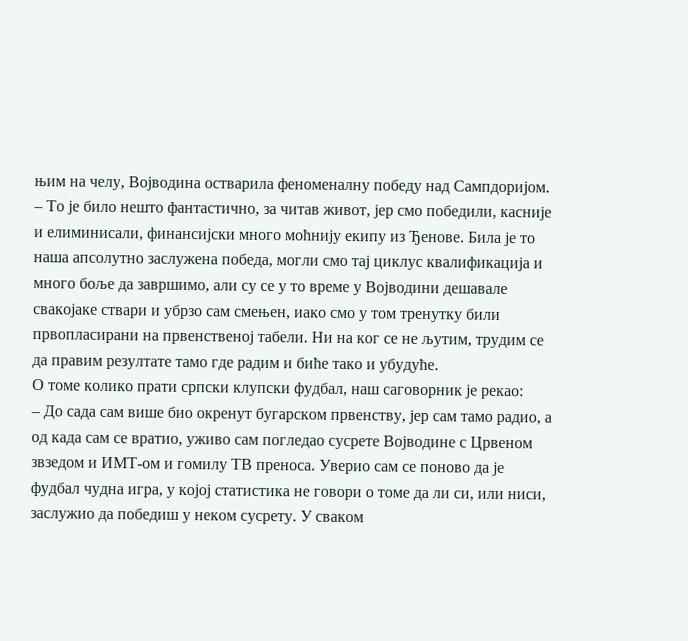њим на челу, Војводина остварила феноменалну победу над Сампдоријом.
– То је било нешто фантастично, за читав живот, јер смо победили, касније и елиминисали, финансијски много моћнију екипу из Ђенове. Била је то наша апсолутно заслужена победа, могли смо тај циклус квалификација и много боље да завршимо, али су се у то време у Војводини дешавале свакојаке ствари и убрзо сам смењен, иако смо у том тренутку били првопласирани на првенственој табели. Ни на ког се не љутим, трудим се да правим резултате тамо где радим и биће тако и убудуће.
О томе колико прати српски клупски фудбал, наш саговорник је рекао:
– До сада сам више био окренут бугарском првенству, јер сам тамо радио, а од када сам се вратио, уживо сам погледао сусрете Војводине с Црвеном звзедом и ИМТ-ом и гомилу ТВ преноса. Уверио сам се поново да је фудбал чудна игра, у којој статистика не говори о томе да ли си, или ниси, заслужио да победиш у неком сусрету. У сваком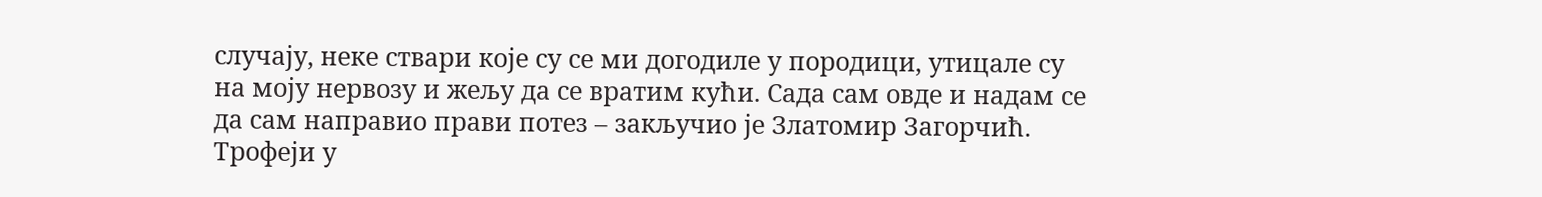случају, неке ствари које су се ми догодиле у породици, утицале су на моју нервозу и жељу да се вратим кући. Сада сам овде и надам се да сам направио прави потез – закључио је Златомир Загорчић.
Трофеји у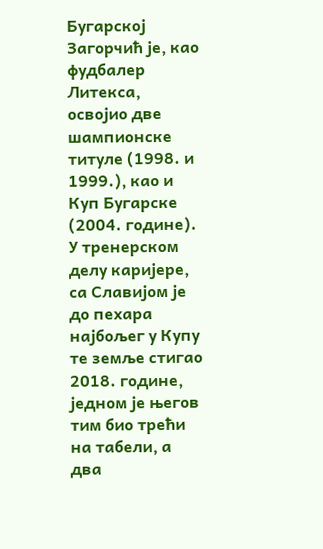Бугарској
Загорчић је, као фудбалер Литекса, освојио две шампионске титуле (1998. и 1999.), као и Куп Бугарске (2004. године). У тренерском делу каријере, са Славијом је до пехара најбољег у Купу те земље стигао 2018. године, једном је његов тим био трећи на табели, а два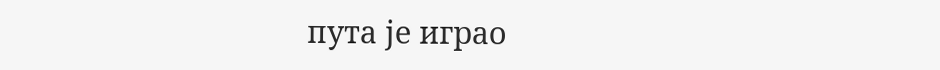пута је играо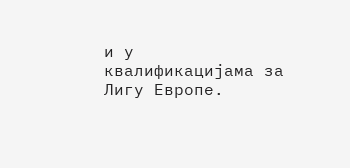и у квалификацијама за Лигу Европе.